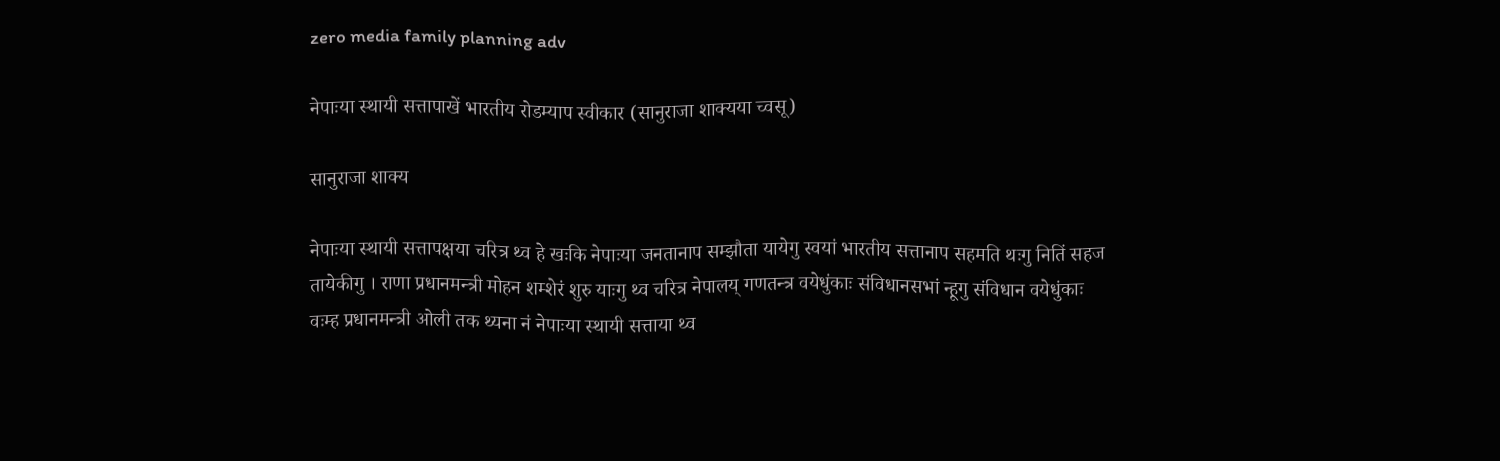zero media family planning adv

नेपाःया स्थायी सत्तापाखें भारतीय रोडम्याप स्वीकार (सानुराजा शाक्यया च्वसू)

सानुराजा शाक्य

नेपाःया स्थायी सत्तापक्षया चरित्र थ्व हे खःकि नेपाःया जनतानाप सम्झौता यायेगु स्वयां भारतीय सत्तानाप सहमति थःगु नितिं सहज तायेकीगु । राणा प्रधानमन्त्री मोहन शम्शेरं शुरु याःगु थ्व चरित्र नेपालय् गणतन्त्र वयेधुंकाः संविधानसभां न्हूगु संविधान वयेधुंकाः वःम्ह प्रधानमन्त्री ओली तक थ्यना नं नेपाःया स्थायी सत्ताया थ्व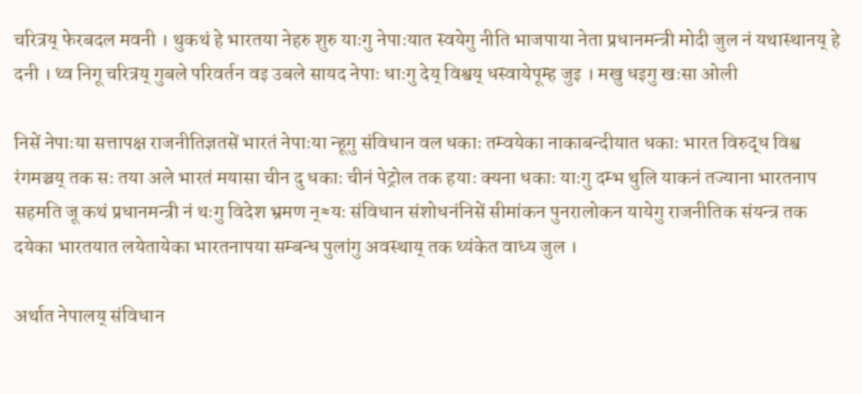चरित्रय् फेरबदल मवनी । थुकथं हे भारतया नेहरु शुरु याःगु नेपाःयात स्वयेगु नीति भाजपाया नेता प्रधानमन्त्री मोदी जुल नं यथास्थानय् हे दनी । थ्व निगू चरित्रय् गुबले परिवर्तन वइ उबले सायद नेपाः धाःगु देय् विश्वय् धस्वायेपूम्ह जुइ । मखु धइगु खःसा ओली

निसें नेपाःया सत्तापक्ष राजनीतिज्ञतसें भारतं नेपाःया न्हूगु संविधान वल धकाः तम्वयेका नाकाबन्दीयात धकाः भारत विरुद्ध विश्व रंगमञ्चय् तक सः तया अले भारतं मयासा चीन दु धकाः चीनं पेट्रोल तक हयाः क्यना धकाः याःगु दम्भ थुलि याकनं तज्याना भारतनाप सहमति जू कथं प्रधानमन्त्री नं थःगु विदेश भ्रमण न्≈यः संविधान संशोधनंनिसें सीमांकन पुनरालोकन यायेगु राजनीतिक संयन्त्र तक दयेका भारतयात लयेतायेका भारतनापया सम्बन्ध पुलांगु अवस्थाय् तक थ्यंकेत वाध्य जुल ।

अर्थात नेपालय् संविधान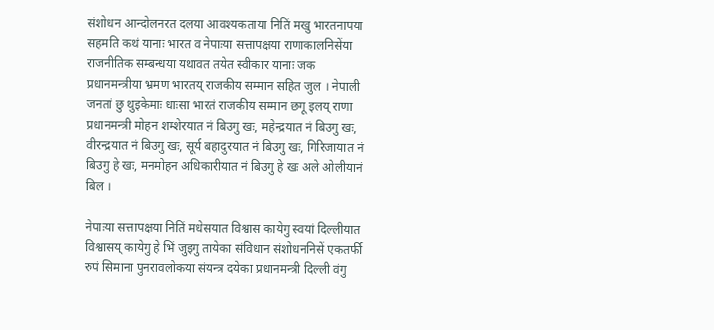संशोधन आन्दोलनरत दलया आवश्यकताया नितिं मखु भारतनापया सहमति कथं यानाः भारत व नेपाःया सत्तापक्षया राणाकालनिसेंया राजनीतिक सम्बन्धया यथावत तयेत स्वीकार यानाः जक प्रधानमन्त्रीया भ्रमण भारतय् राजकीय सम्मान सहित जुल । नेपाली जनतां छु थुइकेमाः धाःसा भारतं राजकीय सम्मान छगू इलय् राणा प्रधानमन्त्री मोहन शम्शेरयात नं बिउगु खः, महेन्द्रयात नं बिउगु खः, वीरन्द्रयात नं बिउगु खः, सूर्य बहादुरयात नं बिउगु खः, गिरिजायात नं बिउगु हे खः, मनमोहन अधिकारीयात नं बिउगु हे खः अले ओलीयानं बिल ।

नेपाःया सत्तापक्षया नितिं मधेसयात विश्वास कायेगु स्वयां दिल्लीयात विश्वासय् कायेगु हे भिं जुइगु तायेका संविधान संशोधननिसें एकतर्फी रुपं सिमाना पुनरावलोकया संयन्त्र दयेका प्रधानमन्त्री दिल्ली वंगु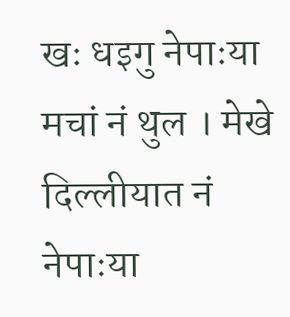खः धइगु नेपाःया मचां नं थुल । मेखे दिल्लीयात नं नेपाःया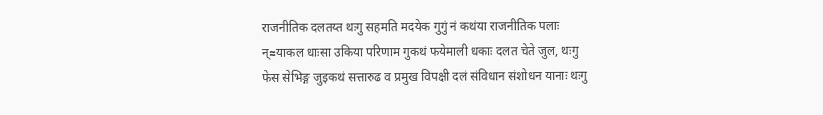राजनीतिक दलतय्त थःगु सहमति मदयेक गुगुं नं कथंया राजनीतिक पलाः न्≈याकल धाःसा उकिया परिणाम गुकथं फयेमाली धकाः दलत चेते जुल, थःगु फेस सेभिङ्ग जुइकथं सत्तारुढ व प्रमुख विपक्षी दलं संविधान संशोधन यानाः थःगु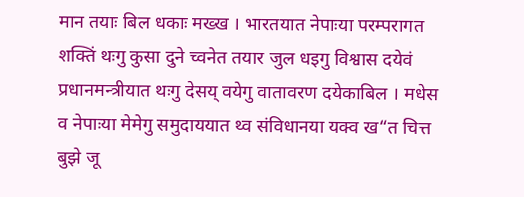मान तयाः बिल धकाः मख्ख । भारतयात नेपाःया परम्परागत शक्तिं थःगु कुसा दुने च्वनेत तयार जुल धइगु विश्वास दयेवं प्रधानमन्त्रीयात थःगु देसय् वयेगु वातावरण दयेकाबिल । मधेस व नेपाःया मेमेगु समुदाययात थ्व संविधानया यक्व ख“त चित्त बुझे जू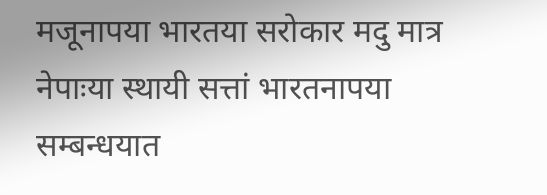मजूनापया भारतया सरोकार मदु मात्र नेपाःया स्थायी सत्तां भारतनापया सम्बन्धयात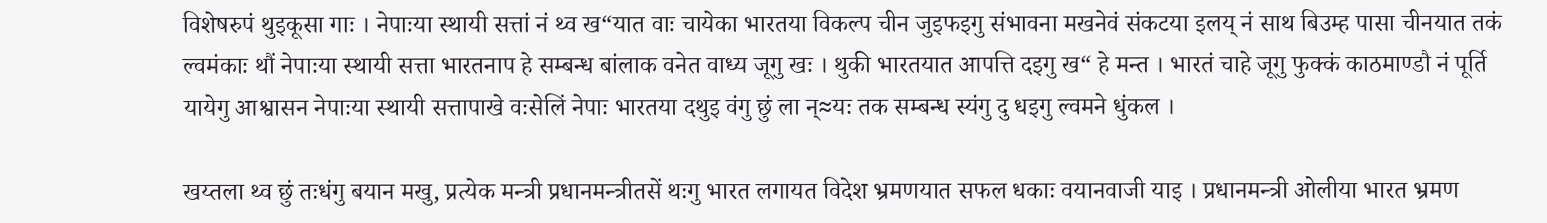विशेषरुपं थुइकूसा गाः । नेपाःया स्थायी सत्तां नं थ्व ख“यात वाः चायेका भारतया विकल्प चीन जुइफइगु संभावना मखनेवं संकटया इलय् नं साथ बिउम्ह पासा चीनयात तकं ल्वमंकाः थौं नेपाःया स्थायी सत्ता भारतनाप हे सम्बन्ध बांलाक वनेत वाध्य जूगु खः । थुकी भारतयात आपत्ति दइगु ख“ हे मन्त । भारतं चाहे जूगु फुक्कं काठमाण्डौ नं पूर्ति यायेगु आश्वासन नेपाःया स्थायी सत्तापाखे वःसेलिं नेपाः भारतया दथुइ वंगु छुं ला न्≈यः तक सम्बन्ध स्यंगु दु धइगु ल्वमने धुंकल ।

खय्तला थ्व छुं तःधंगु बयान मखु, प्रत्येक मन्त्री प्रधानमन्त्रीतसें थःगु भारत लगायत विदेश भ्रमणयात सफल धकाः वयानवाजी याइ । प्रधानमन्त्री ओलीया भारत भ्रमण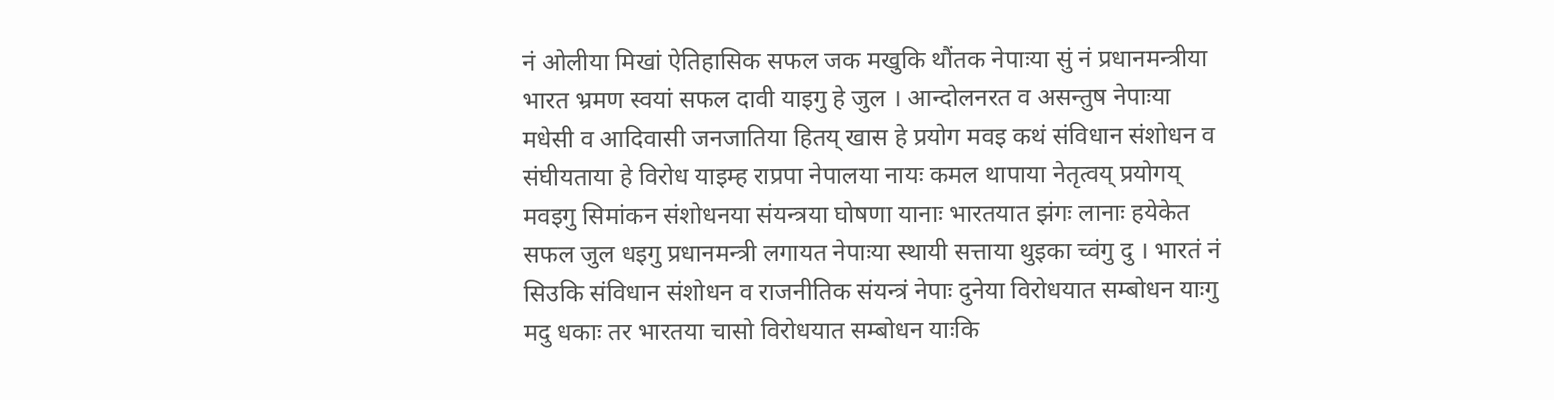नं ओलीया मिखां ऐतिहासिक सफल जक मखुकि थौंतक नेपाःया सुं नं प्रधानमन्त्रीया भारत भ्रमण स्वयां सफल दावी याइगु हे जुल । आन्दोलनरत व असन्तुष नेपाःया मधेसी व आदिवासी जनजातिया हितय् खास हे प्रयोग मवइ कथं संविधान संशोधन व संघीयताया हे विरोध याइम्ह राप्रपा नेपालया नायः कमल थापाया नेतृत्वय् प्रयोगय् मवइगु सिमांकन संशोधनया संयन्त्रया घोषणा यानाः भारतयात झंगः लानाः हयेकेत सफल जुल धइगु प्रधानमन्त्री लगायत नेपाःया स्थायी सत्ताया थुइका च्वंगु दु । भारतं नं सिउकि संविधान संशोधन व राजनीतिक संयन्त्रं नेपाः दुनेया विरोधयात सम्बोधन याःगु मदु धकाः तर भारतया चासो विरोधयात सम्बोधन याःकि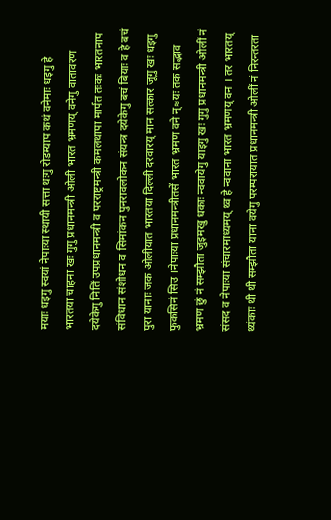मयाः धइगु स्वयां नेपाःया स्थायी सत्ता थःगु रोडम्याप कथं वनेमाः धइगु हे भारतया चाहना खः गुगु प्रधानमन्त्री ओली भारत भ्रमणय् वनेगु वातावरण दयेकेगु नितिं उपप्रधानमन्त्री व परराष्ट्रमन्त्री कमलथापा मार्पत तःकः भारतनाप संविधान संशोधन व सिमांकन पुनरावलोकन संयन्त्र दयेकेगु बचं बियाः व हे बचं पुरा यानाः जक ओलीयात भारतया दिल्ली दरवारय् मान सत्कार जूगु खः धइगु फुकसिनं सिउ ।नेपाःया प्रधानमन्त्रीतसें भारत भ्रमण वने न्≈यः तक सद्भाव भ्रमण छुं नं सम्झौता जुइमखु धकाः न्ववायेगु याइगु खः गुगु प्रधानमन्त्री ओलीं नं संसद व नेपाःया संचारमाध्यमय् थ्व हे न्ववाना भारत भ्रमणय् वन । तर भारतय् थ्यंकाः थी थी सम्झौता याना वयेगु परम्परायात प्रधानमन्त्री ओलीं नं निरन्तरता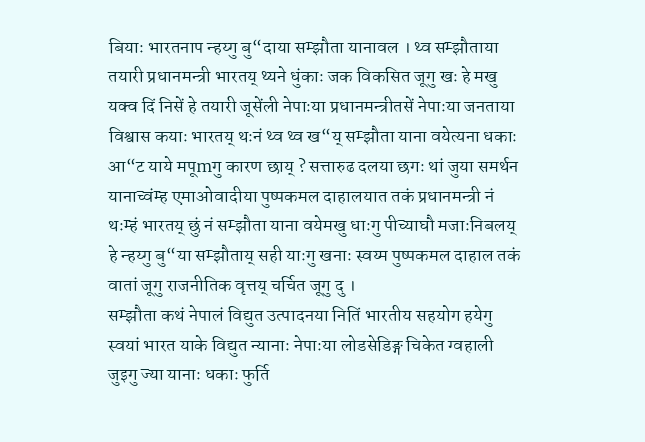बियाः भारतनाप न्हय्गु बु“दाया सम्झौता यानावल । थ्व सम्झौताया तयारी प्रधानमन्त्री भारतय् थ्यने धुंकाः जक विकसित जूगु खः हे मखु यक्व दिं निसें हे तयारी जूसेंली नेपाःया प्रधानमन्त्रीतसें नेपाःया जनताया विश्वास कयाः भारतय् थःनं थ्व थ्व ख“य् सम्झौता याना वयेत्यना धकाः आ“ट याये मपूmगु कारण छाय् ? सत्तारुढ दलया छगः थां जुया समर्थन यानाच्वंम्ह एमाओवादीया पुष्पकमल दाहालयात तकं प्रधानमन्त्री नं थःम्हं भारतय् छुं नं सम्झौता याना वयेमखु धाःगु पीच्याघौ मजाःनिबलय् हे न्हय्गु बु“या सम्झौताय् सही याःगु खनाः स्वय्म पुष्पकमल दाहाल तकं वातां जूगु राजनीतिक वृत्तय् चर्चित जूगु दु ।
सम्झौता कथं नेपालं विद्युत उत्पादनया नितिं भारतीय सहयोग हयेगु स्वयां भारत याके विद्युत न्यानाः नेपाःया लोडसेडिङ्ग चिकेत ग्वहाली जुइगु ज्या यानाः धकाः फुर्ति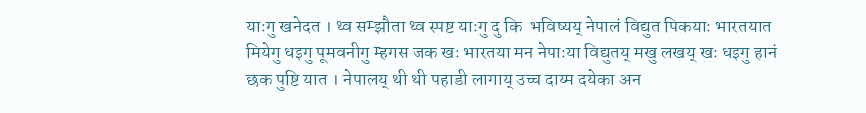याःगु खनेदत । थ्व सम्झौता थ्व स्पष्ट याःगु दु कि  भविष्यय् नेपालं विद्युत पिकयाः भारतयात मियेगु धइगु पूमवनीगु म्हगस जक खः भारतया मन नेपाःया विद्युतय् मखु लखय् खः धइगु हानं छक पुष्टि यात । नेपालय् थी थी पहाडी लागाय् उच्च दाय्म दयेका अन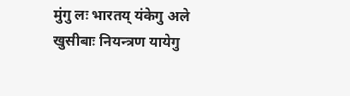मुंगु लः भारतय् यंकेगु अले खुसीबाः नियन्त्रण यायेगु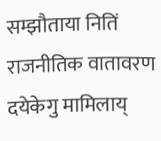सम्झौताया नितिं राजनीतिक वातावरण दयेकेगु मामिलाय्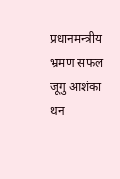प्रधानमन्त्रीय भ्रमण सफल जूगु आशंका थन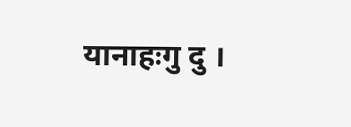यानाहःगु दु ।